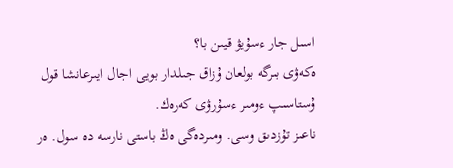اسىل جار ءسۇيۋ قيىن با؟
ەكەۋى بىرگە بولعان ۇزاق جىلدار بويى اجال ايىرعانشا قول ۇستاسىپ ءومىر ءسۇرۋى كەرەك.
ناعىز تۇزدىق وسى. ومىردەگى ەڭ باستى نارسە دە سول. ەر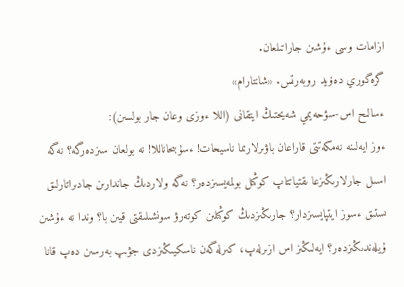ازامات وسى ءۇشىن جاراتىلعان.
گرەگوري دەۆيد روبەرتس. «شانتارام»
ءسالىح اس-سۋحەيمي شەيحتىڭ ايتقانى (اللا ءوزى وعان جار بولسىن):
ءوز ايەلىنە نەمكەتتى قاراعان باۋىرلارىما ناسيحات! ءسۇبىحاناللا! نە بولعان سىزدەرگە؟ نەگە اسىل جارلارىڭىزعا ىقتياتتاپ كوڭىل بولمەيسىزدەر؟ نەگە ولاردىڭ جاندارىن جادىراتارلىق ىستىق ءسوز ايتپايسىزدار؟ جارىڭىزدىڭ كوڭىلىن كوتەرۋ سونشىلىقتى قيىن با؟ وندا نە ءۇشىن ۇيلەندىڭىزدەر؟ ايەلىڭىز اس ازىرلەپ، كىرلەگەن ناسكيىڭىزدى جۋىپ بەرسىن دەپ قانا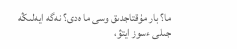ما؟ بار مۇقتاجدىق وسى ما ەدى؟ نەگە ايەلىڭە جىلى ءسوز ايتۋ،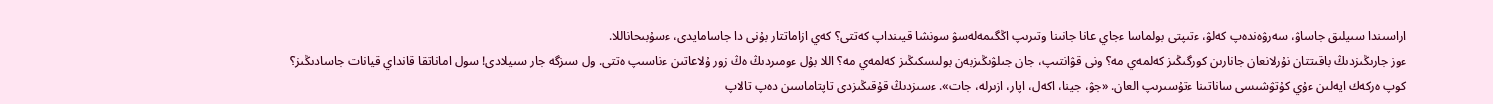اراسىندا سىيلىق جاساۋ، سەرۋەندەپ كەلۋ، ءتىپتى بولماسا ءجاي عانا جانىنا وتىرىپ اڭگىمەلەسۋ سونشا قيىنداپ كەتتى؟ كەي ازاماتتار بۇنى دا جاسامايدى، ءسۇبىحاناللا.
ءوز جارىڭىزدىڭ باقىتتان نۇرلانعان جانارىن كورگىڭىز كەلمەي مە؟ ونى قۋانتىپ، جان جىلۋىڭىزبەن بولىسكىڭىز كەلمەي مە؟ اللا بۇل ءومىردىڭ ەڭ زور ۇلاعاتىن ءناسىپ ەتتى. ول سىزگە جار سىيلادى! سول اماناتقا قانداي قيانات جاسادىڭىز؟
كوپ ەركەك ايەلىن ءۇي كۇتۋشىسى ساناتىنا ءتۇسىرىپ العان. «جۋ، جينا، اكەل، اپار، ازىرلە، جات». ءسىزدىڭ قۇقىڭىزدى تاپتاماسىن دەپ تالاپ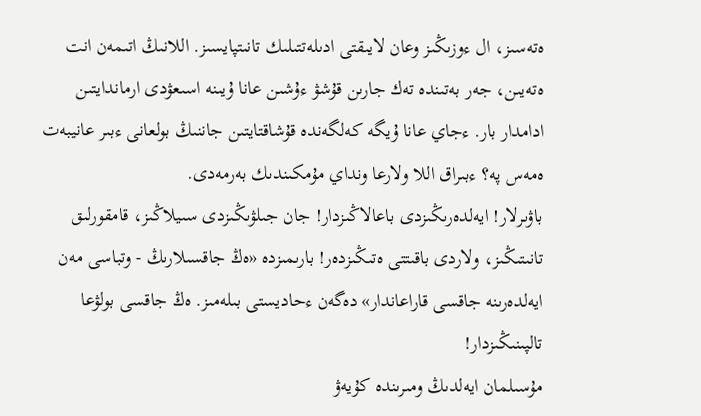ەتەسىز، ال ءوزىڭىز وعان لايىقتى ادىلەتتىلىك تانىتپايسىز. اللانىڭ اتىمەن انت ەتەيىن، جەر بەتىندە تەك جارىن قۇشۋ ءۇشىن عانا ۇيىنە اسىعۋدى ارماندايتىن ادامدار بار. ءجاي عانا ۇيگە كەلگەندە قۇشاقتايتىن جاننىڭ بولعانى ءبىر عانيبەت ەمەس پە؟ ءبىراق اللا ولارعا ونداي مۇمكىندىك بەرمەدى.
باۋىرلار! ايەلدەرىڭىزدى باعالاڭىزدار! جان جىلۋىڭىزدى سىيلاڭىز، قامقورلىق تانىتىڭىز، ولاردى باقىتتى ەتىڭىزدەر! بارىمىزدە «ەڭ جاقسىلارىڭ - وتباسى مەن ايەلدەرىنە جاقسى قاراعاندار» دەگەن ءحاديستى بىلەمىز. ەڭ جاقسى بولۋعا تالپىنىڭىزدار!
مۇسىلمان ايەلدىڭ ومىرىندە كۇيەۋ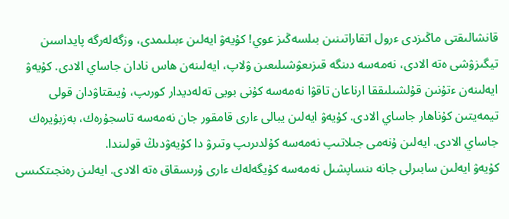قانشالىقتى ماڭىزدى ءرول اتقاراتىنىن بىلسەڭىز عوي! كۇيەۋ ايەلىن ءبىلىمدى، وزگەلەرگە پايداسىن تيگىزۋشى ەتە الادى، نەمەسە دىنگە قىزىعۋشىلىعىن ۋلاپ، ايەلىنەن ھاس نادان جاساي الادى. كۇيەۋ ايەلىنەن ءتۇنىن قۇلشىلىققا ارناعان تاقۋا نەمەسە كۇنى بويى تەلەديدار كورىپ، ۇيىقتاۋدان قولى تيمەيتىن كۇناھار جاساي الادى. كۇيەۋ ايەلىن يبالى ءارى قامقور جان نەمەسە تاسجۇرەك، بەزبۇيرەك جاساي الادى. ايەلىن ۇنەمى جىلاتىپ نەمەسە كۇلدىرىپ وتىرۋ دا كۇيەۋدىڭ قولىندا.
كۇيەۋ ايەلىن سابىرلى جانە ىنساپشىل نەمەسە كۇيگەلەك ءارى ۇرىسقاق ەتە الادى. ايەلىن رەنجىتكىسى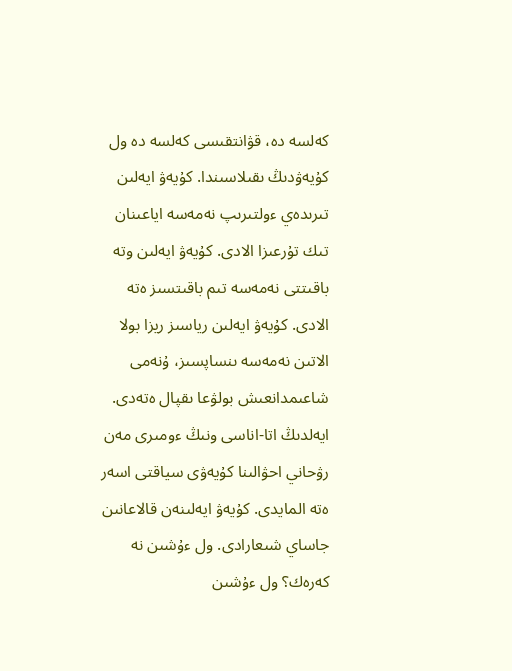كەلسە دە، قۋانتقىسى كەلسە دە ول كۇيەۋدىڭ ىقىلاسىندا. كۇيەۋ ايەلىن تىرىدەي ءولتىرىپ نەمەسە اياعىنان تىك تۇرعىزا الادى. كۇيەۋ ايەلىن وتە باقىتتى نەمەسە تىم باقىتسىز ەتە الادى. كۇيەۋ ايەلىن رياسىز ريزا بولا الاتىن نەمەسە ىنساپسىز، ۇنەمى شاعىمدانعىش بولۋعا ىقپال ەتەدى.
ايەلدىڭ اتا-اناسى ونىڭ ءومىرى مەن رۋحاني احۋالىنا كۇيەۋى سياقتى اسەر ەتە المايدى. كۇيەۋ ايەلىنەن قالاعانىن جاساي شىعارادى. ول ءۇشىن نە كەرەك؟ ول ءۇشىن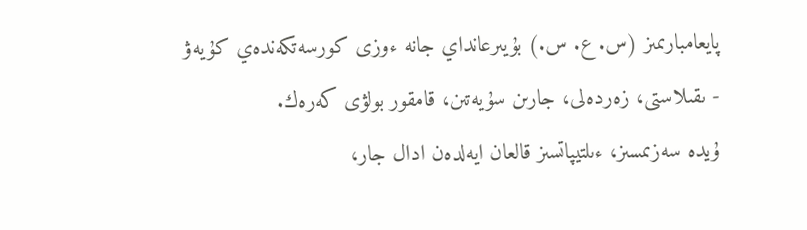پايعامبارىمىز (س. ع. س.) بۇيىرعانداي جانە ءوزى كورسەتكەندەي كۇيەۋ - ىقىلاستى، زەردەلى، جارىن سۇيەتىن، قامقور بولۋى كەرەك.
ۇيدە سەزىمسىز، ءىلتيپاتسىز قالعان ايەلدەن ادال جار،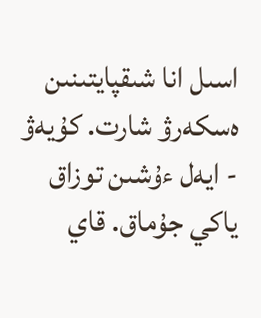اسىل انا شىقپايتىنىن ەسكەرۋ شارت. كۇيەۋ - ايەل ءۇشىن توزاق ياكي جۇماق. قاي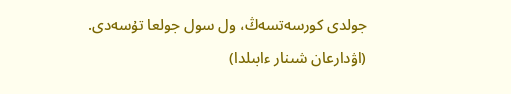جولدى كورسەتسەڭ، ول سول جولعا تۇسەدى.
(اۋدارعان شىنار ءابىلدا)